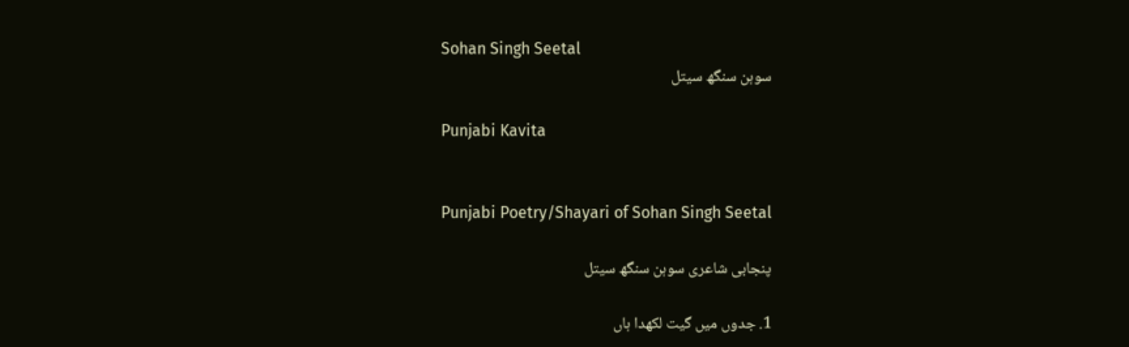Sohan Singh Seetal
سوہن سنگھ سیتل

Punjabi Kavita


Punjabi Poetry/Shayari of Sohan Singh Seetal

پنجابی شاعری سوہن سنگھ سیتل

1. جدوں میں گیت لکھدا ہاں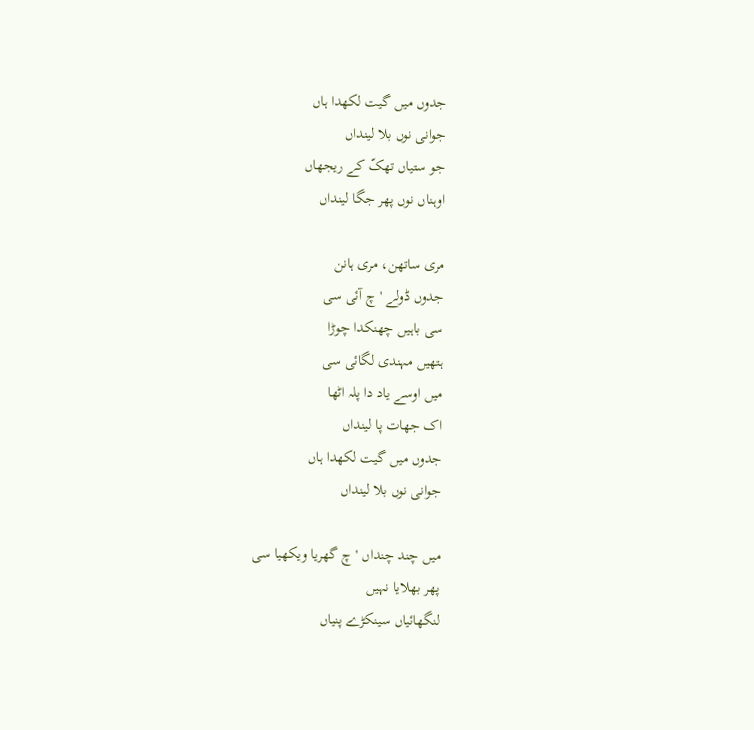جدوں میں گیت لکھدا ہاں
جوانی نوں بلا لینداں
جو ستیاں تھکّ کے ریجھاں
اوہناں نوں پھر جگا لینداں

مری ساتھن، مری ہانن
جدوں ڈولے 'چ آئی سی
سی باہیں چھنکدا چوڑا
ہتھیں مہندی لگائی سی
میں اوسے یاد دا پلہ اٹھا
اک جھات پا لینداں
جدوں میں گیت لکھدا ہاں
جوانی نوں بلا لینداں

میں چند چنداں 'چ گھریا ویکھیا سی
پھر بھلایا نہیں
لنگھائیاں سینکڑے پنیاں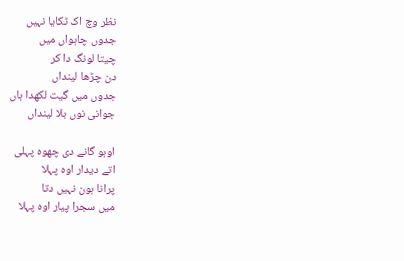نظر وچ اک ٹکایا نہیں
جدوں چاہواں میں
چیتا لونگ دا کر
دن چڑھا لینداں
جدوں میں گیت لکھدا ہاں
جوانی نوں بلا لینداں

اوہو گانے دی چھوہ پہلی
اتے دیدار اوہ پہلا
پرانا ہون نہیں دتا
میں سجرا پیار اوہ پہلا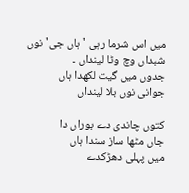میں اس شرما رہی 'ہاں جی' نوں
شبداں وچ وٹا لینداں ۔
جدوں میں گیت لکھدا ہاں
جوانی نوں بلا لینداں

کتوں چاندی دے بوراں دا
جاں مٹھا ساز سندا ہاں
میں پہلی دھڑکدے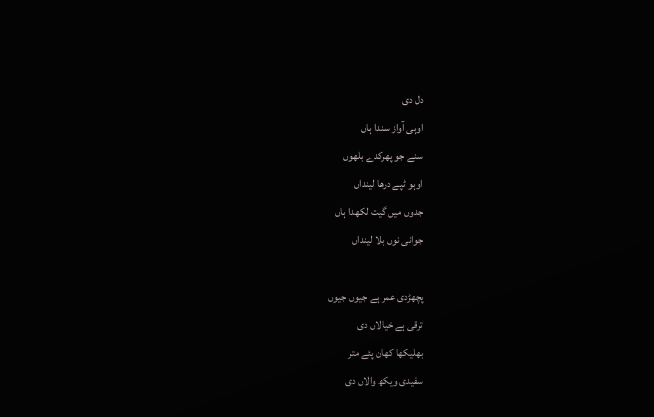دل دی
اوہی آواز سندا ہاں
سنے جو پھرکدے بلھوں
اوہو ٹپے درھا لینداں
جدوں میں گیت لکھدا ہاں
جوانی نوں بلا لینداں

پچھڑدی عمر ہے جیوں جیوں
ترقی ہے خیالاں دی
بھلیکھا کھان پئے متر
سفیدی ویکھ والاں دی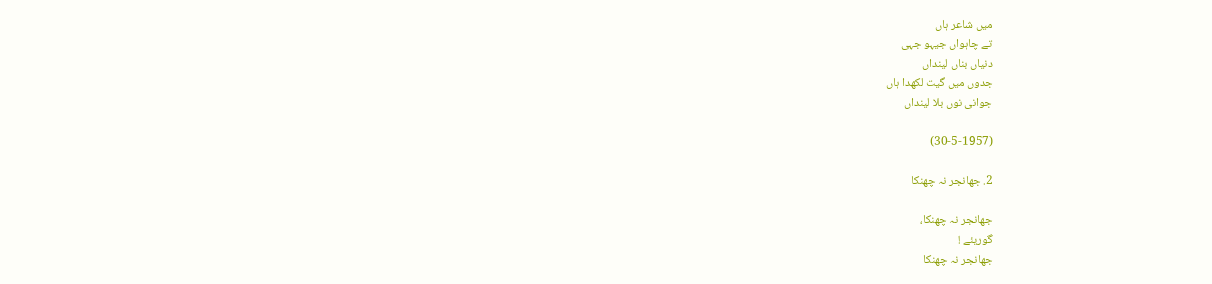میں شاعر ہاں
تے چاہواں جیہو جہی
دنیاں بناں لینداں
جدوں میں گیت لکھدا ہاں
جوانی نوں بلا لینداں

(30-5-1957)

2. جھانجر نہ چھنکا

جھانجر نہ چھنکا،
گوریئے !
جھانجر نہ چھنکا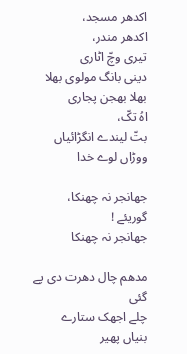اکدھر مسجد،
اکدھر مندر،
تیری وچّ اٹاری
دینی بانگ مولوی بھلا
بھلا بھجن پجاری
اہُ تکّ،
بتّ لیندے انگڑائیاں
ووڑاں لوے خدا

جھانجر نہ چھنکا،
گوریئے !
جھانجر نہ چھنکا

مدھم چال دھرت دی پے گئی
چلے اجھک ستارے
بنیاں پھیر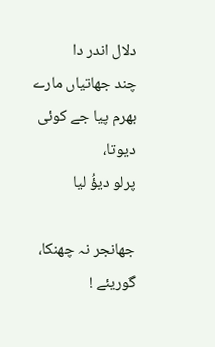دلال اندر دا
چند جھاتیاں مارے
بھرم پیا جے کوئی دیوتا،
پرلو دیؤُ لیا

جھانجر نہ چھنکا،
گوریئے !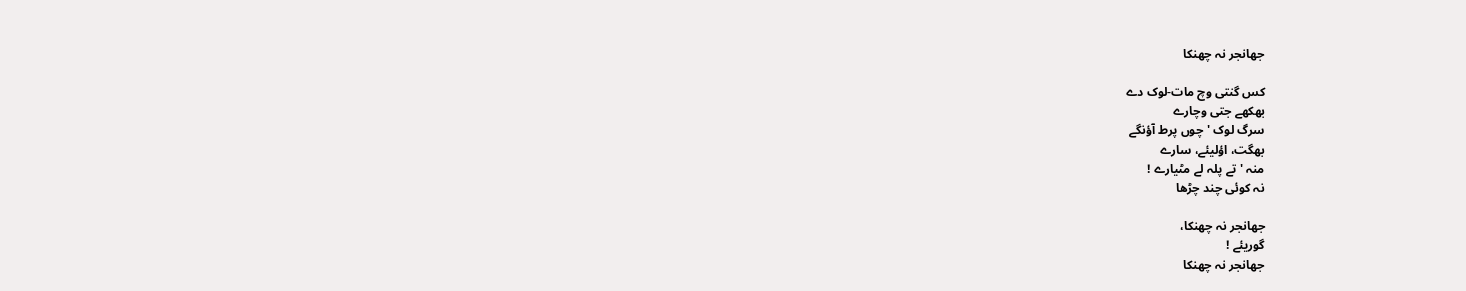جھانجر نہ چھنکا

کس گنتی وچ مات-لوک دے
بھکھے جتی وچارے
سرگ لوک 'چوں پرط آؤنگے
بھگت، اؤلیئے، سارے
منہ 'تے پلہ لے مٹیارے !
نہ کوئی چند چڑھا

جھانجر نہ چھنکا،
گوریئے !
جھانجر نہ چھنکا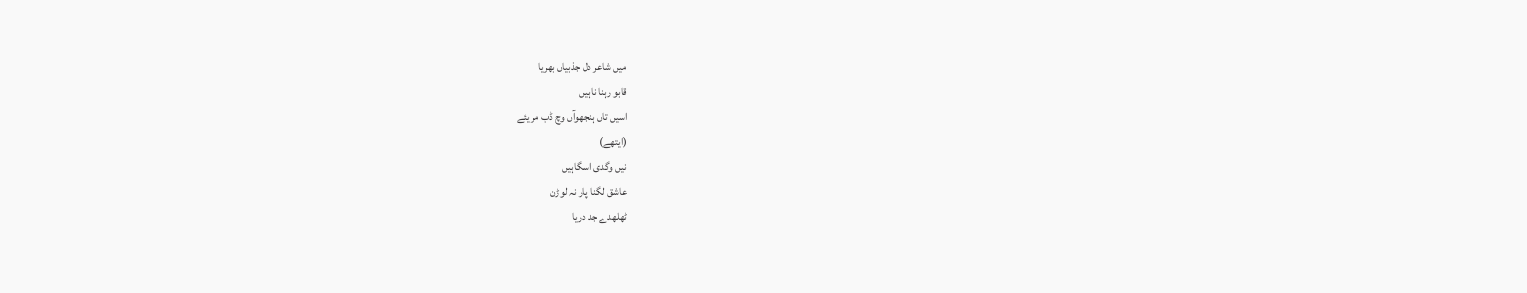میں شاعر دل جذبیاں بھریا
قابو رہنا ناہیں
اسیں تاں ہنجھوآں وچ ڈب مریئے
(ایتھے)
نیں وگدی اسگاہیں
عاشق لگنا پار نہ لوڑن
ٹھلھدے جد دریا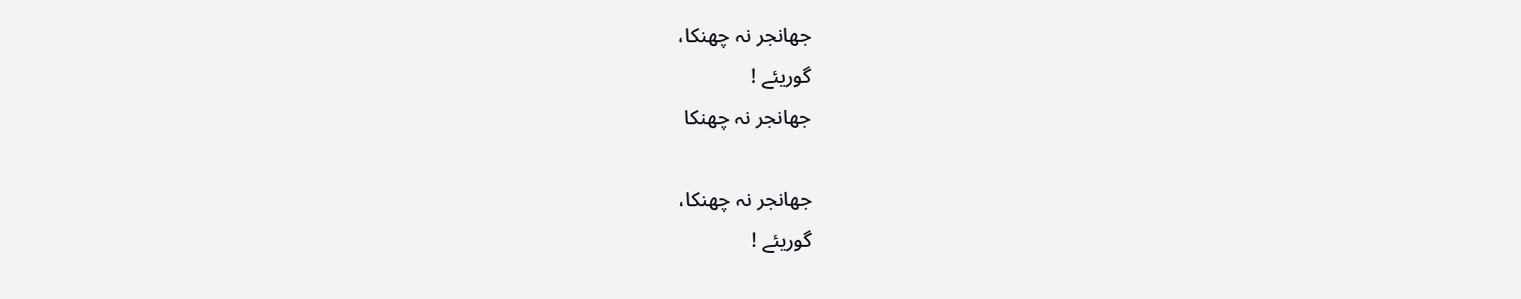جھانجر نہ چھنکا،
گوریئے !
جھانجر نہ چھنکا

جھانجر نہ چھنکا،
گوریئے !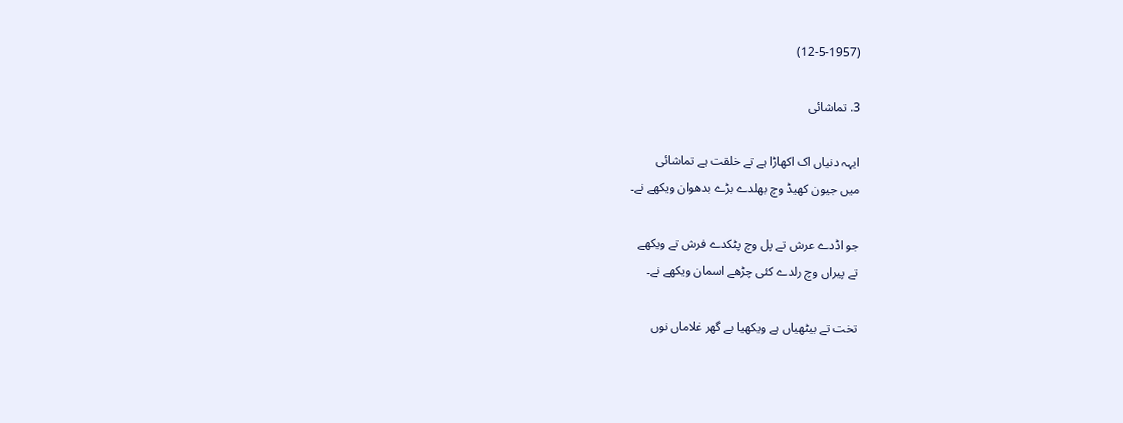(12-5-1957)

3. تماشائی

ایہہ دنیاں اک اکھاڑا ہے تے خلقت ہے تماشائی
میں جیون کھیڈ وچ بھلدے بڑے بدھوان ویکھے نے۔

جو اڈدے عرش تے پل وچ پٹکدے فرش تے ویکھے
تے پیراں وچ رلدے کئی چڑھے اسمان ویکھے نے۔

تخت تے بیٹھیاں ہے ویکھیا بے گھر غلاماں نوں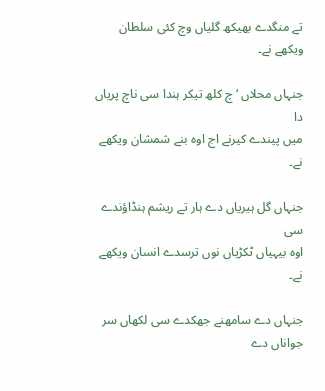تے منگدے بھیکھ گلیاں وچ کئی سلطان ویکھے نے۔

جنہاں محلاں ‘چ کلھ تیکر ہندا سی ناچ پریاں دا
میں پیندے کیرنے اج اوہ بنے شمشان ویکھے نے۔

جنہاں گل ہیریاں دے ہار تے ریشم ہنڈاؤندے سی
اوہ بیہیاں ٹکڑیاں نوں ترسدے انسان ویکھے نے۔

جنہاں دے سامھنے جھکدے سی لکھاں سر جواناں دے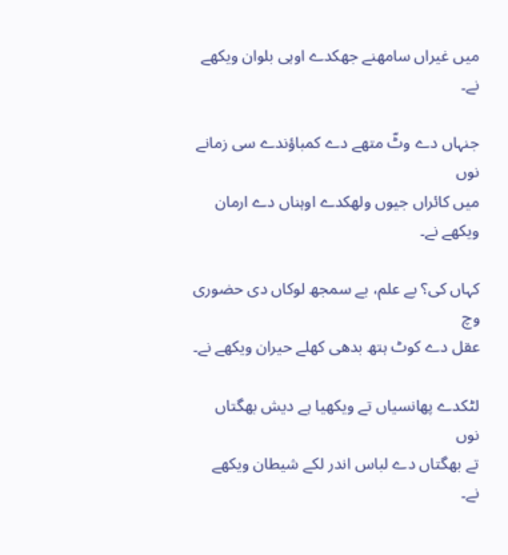میں غیراں سامھنے جھکدے اوہی بلوان ویکھے نے۔

جنہاں دے وٹّ متھے دے کمباؤندے سی زمانے نوں
میں کائراں جیوں ولھکدے اوہناں دے ارمان ویکھے نے۔

کہاں کی؟ بے علم، بے سمجھ لوکاں دی حضوری وچ
عقل دے کوٹ ہتھ بدھی کھلے حیران ویکھے نے۔

لٹکدے پھانسیاں تے ویکھیا ہے دیش بھگتاں نوں
تے بھگتاں دے لباس اندر لکے شیطان ویکھے نے۔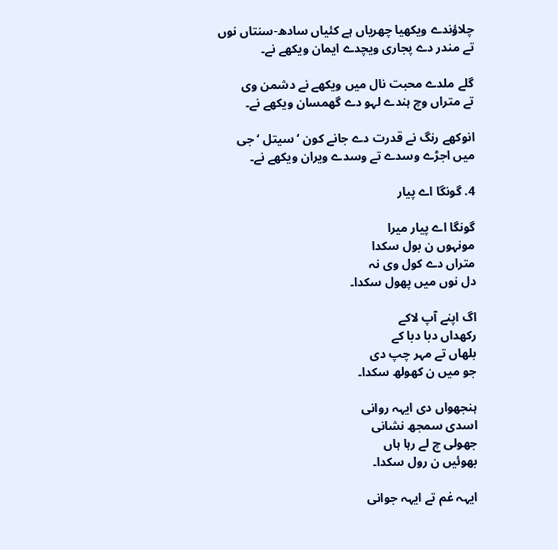چلاؤندے ویکھیا چھریاں ہے کئیاں سادھ-سنتاں نوں
تے مندر دے پجاری ویچدے ایمان ویکھے نے۔

گلے ملدے محبت نال میں ویکھے نے دشمن وی
تے متراں وچ ہندے لہو دے گھمسان ویکھے نے۔

انوکھے رنگ نے قدرت دے جانے کون ‘ سیتل ‘ جی
میں اجڑے وسدے تے وسدے ویران ویکھے نے۔

4. گونگا اے پیار

گونگا اے پیار میرا
مونہوں ن بول سکدا
متراں دے کول وی نہ
دل نوں میں پھول سکدا۔

اگ اپنے آپ لاکے
رکھداں دبا دبا کے
بلھاں تے مہر چپ دی
جو میں ن کھولھ سکدا۔

ہنجھواں دی ایہہ روانی
اسدی سمجھ نشانی
جھولی چ لے رہا ہاں
بھوئیں ن رول سکدا۔

ایہہ غم تے ایہہ جوانی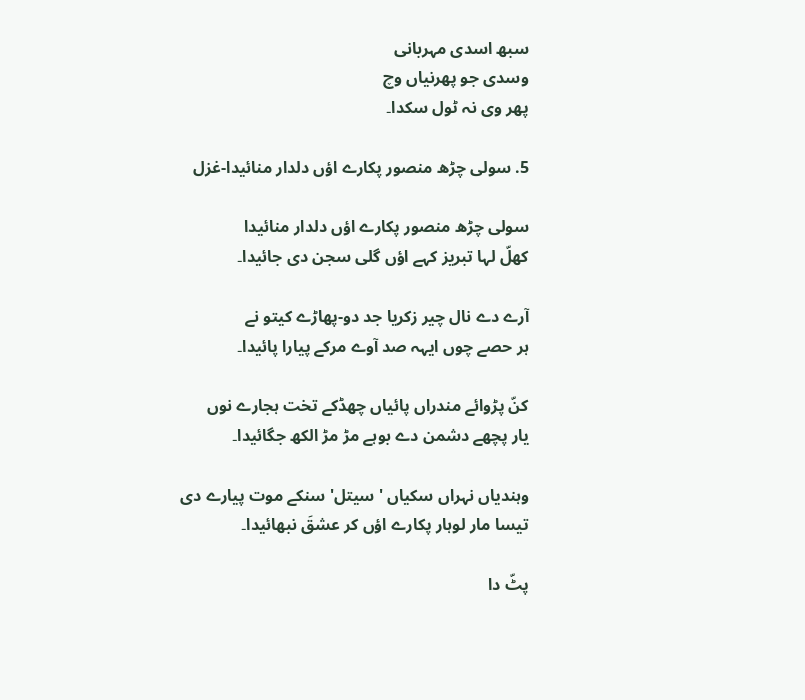سبھ اسدی مہربانی
وسدی جو پھرنیاں وچ
پھر وی نہ ٹول سکدا۔

5. سولی چڑھ منصور پکارے اؤں دلدار منائیدا-غزل

سولی چڑھ منصور پکارے اؤں دلدار منائیدا
کھلّ لہا تبریز کہے اؤں گلی سجن دی جائیدا۔

آرے دے نال چیر زکریا جد دو-پھاڑے کیتو نے
ہر حصے چوں ایہہ صد آوے مرکے پیارا پائیدا۔

کنّ پڑوائے مندراں پائیاں چھڈکے تخت ہجارے نوں
یار پچھے دشمن دے بوہے مڑ مڑ الکھ جگائیدا۔

وہندیاں نہراں سکیاں 'سیتل' سنکے موت پیارے دی
تیسا مار لوہار پکارے اؤں کر عشقَ نبھائیدا۔

پٹّ دا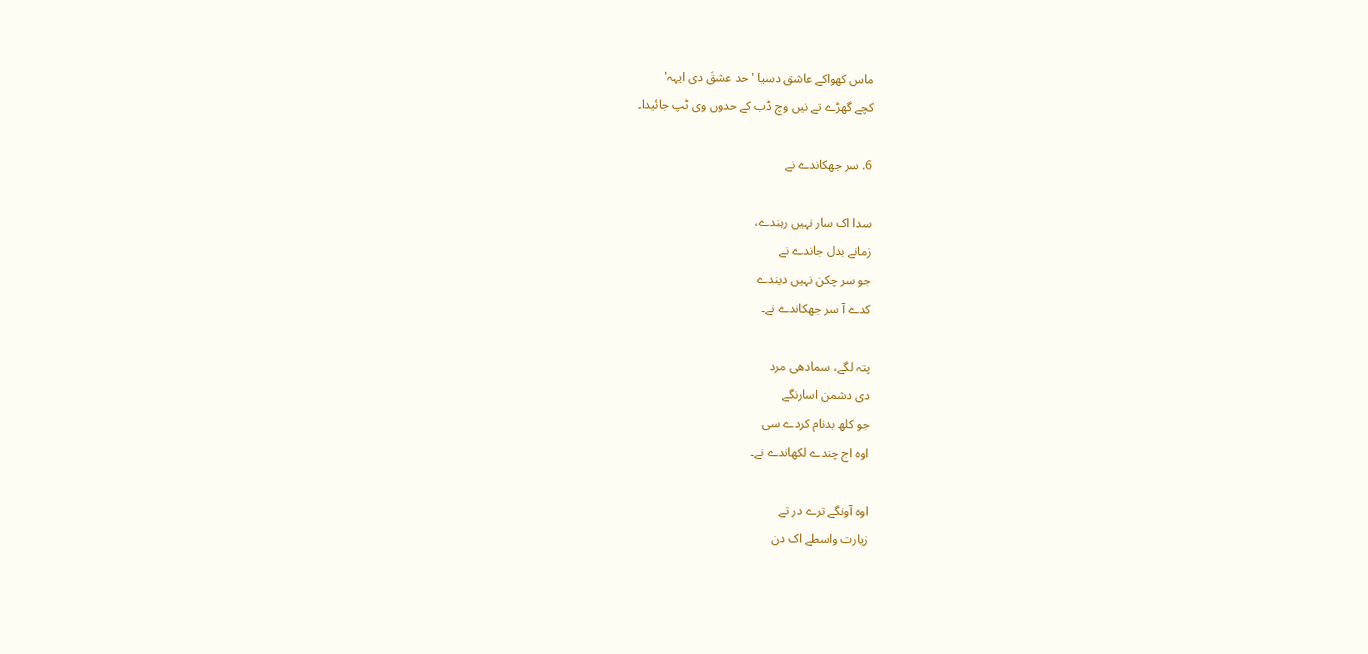ماس کھواکے عاشق دسیا 'حد عشقَ دی ایہہ'
کچے گھڑے تے نیں وچ ڈب کے حدوں وی ٹپ جائیدا۔

6. سر جھکاندے نے

سدا اک سار نہیں رہندے،
زمانے بدل جاندے نے
جو سر چکن نہیں دیندے
کدے آ سر جھکاندے نے۔

پتہ لگے، سمادھی مرد
دی دشمن اسارنگے
جو کلھ بدنام کردے سی
اوہ اج چندے لکھاندے نے۔

اوہ آونگے ترے در تے
زیارت واسطے اک دن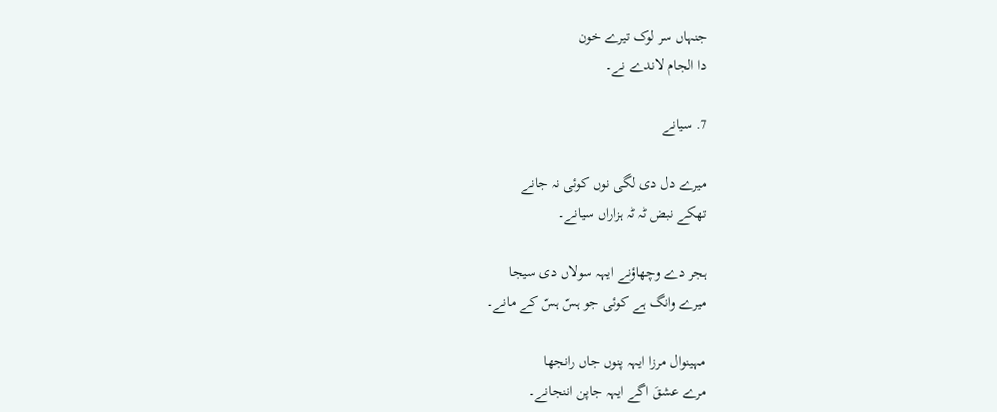جنہاں سر لوک تیرے خون
دا الجام لاندے نے۔

7. سیانے

میرے دل دی لگی نوں کوئی نہ جانے
تھکے نبض ٹہ ٹہ ہزاراں سیانے۔

ہجر دے وچھاؤنے ایہہ سولاں دی سیجا
میرے وانگ ہے کوئی جو ہسّ ہسّ کے مانے۔

مہینوال مرزا ایہہ پنوں جاں رانجھا
مرے عشقَ اگے ایہہ جاپن اننجانے۔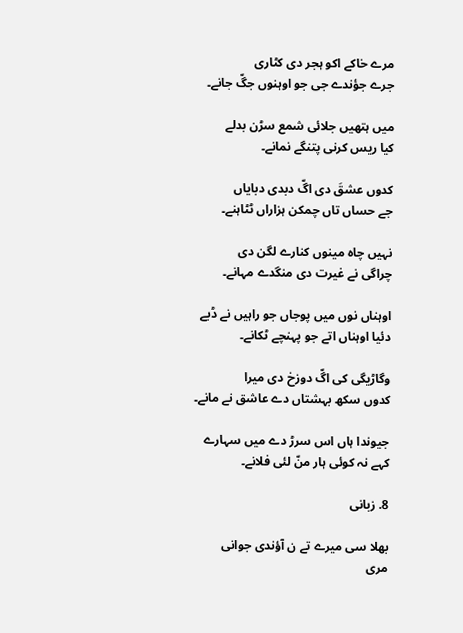مرے خاکے اکو ہجر دی کٹاری
جرے جؤندے جی جو اوہنوں جگّ جانے۔

میں ہتھیں جلائی شمع سڑن بدلے
کیا ریس کرنی پتنگے نمانے۔

کدوں عشقَ دی اگّ دبدی دبایاں
جے حساں تاں چمکن ہزاراں ٹٹاہنے۔

نہیں چاہ مینوں کنارے لگن دی
چراگی نے غیرت دی منگدے مہانے۔

اوہناں نوں میں پوجاں جو راہیں نے ڈبے
دئیا اوہناں اتے جو پہنچے ٹکانے۔

وگاڑیگی کی اگّ دوزخ دی میرا
کدوں سکھ بہشتاں دے عاشق نے مانے۔

جیوندا ہاں اس سرڑ دے میں سہارے
کہے نہ کوئی ہار منّ لئی فلانے۔

8. زبانی

بھلا سی میرے تے ن آؤندی جوانی
مری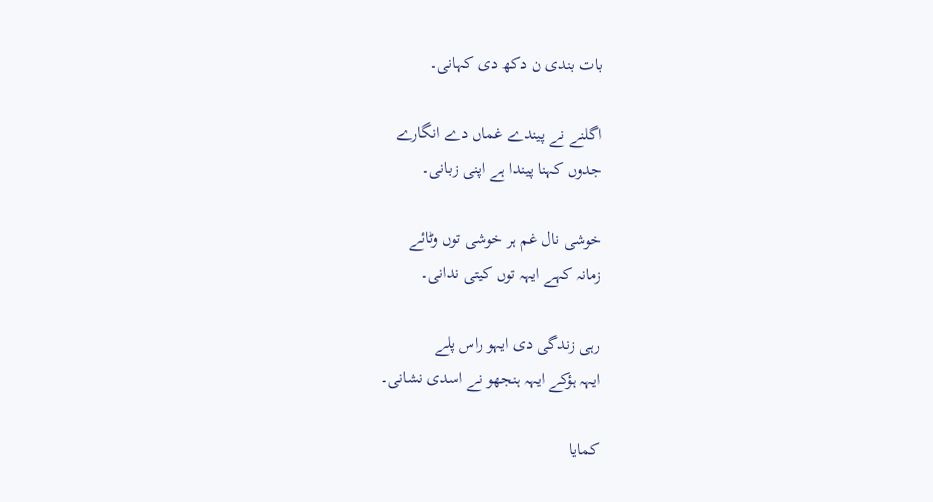بات بندی ن دکھ دی کہانی۔

اگلنے نے پیندے غماں دے انگارے
جدوں کہنا پیندا ہے اپنی زبانی۔

خوشی نال غم ہر خوشی توں وٹائے
زمانہ کہے ایہہ توں کیتی ندانی۔

رہی زندگی دی ایہو راس پلے
ایہہ ہؤکے ایہہ ہنجھو نے اسدی نشانی۔

کمایا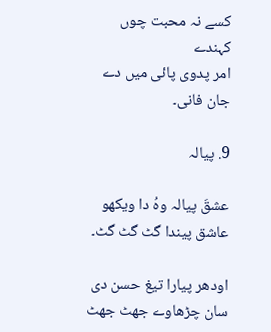کسے نہ محبت چوں کہندے
امر پدوی پائی میں دے جان فانی۔

9. پیالہ

عشقَ پیالہ وہُ دا ویکھو
عاشق پیندا گٹ گٹ گٹ۔

اودھر پیارا تیغ حسن دی
سان چڑھاوے جھٹ جھٹ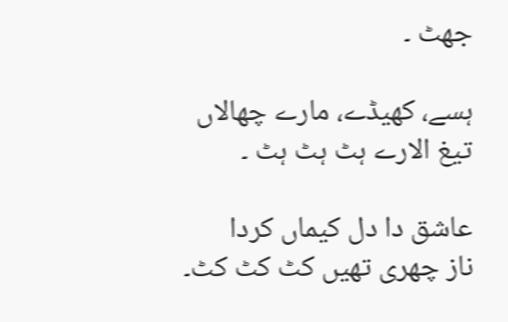جھٹ ۔

ہسے، کھیڈے، مارے چھالاں
تیغ الارے ہٹ ہٹ ہٹ ۔

عاشق دا دل کیماں کردا
ناز چھری تھیں کٹ کٹ کٹ۔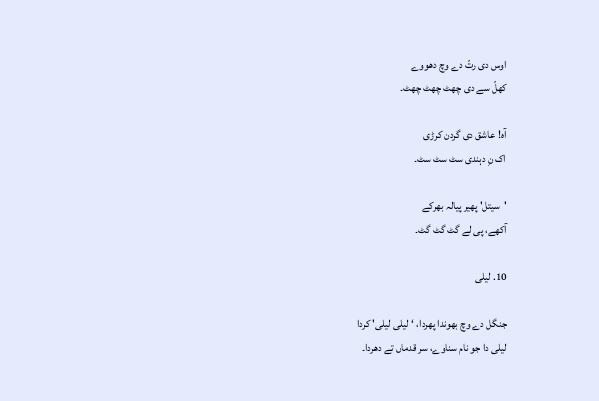اوس دی رتّ دے وچ دھووے
کھلّ سے دی چھٹ چھٹ چھٹ۔

آہ! عاشق دی گردن کرڑی
اک نِ دہندی سٹ سٹ سٹ۔

'سیتل' پھیر پیالہ بھرکے
آکھے، پی لے گٹ گٹ گٹ۔

10. لیلی

جنگل دے وچ بھوندا پھردا، ‘لیلی لیلی' کردا
لیلی دا جو نام سناوے، سر قدماں تے دھردا۔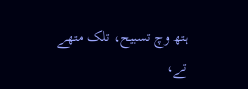ہتھ وچ تسبیح، تلک متھے تے،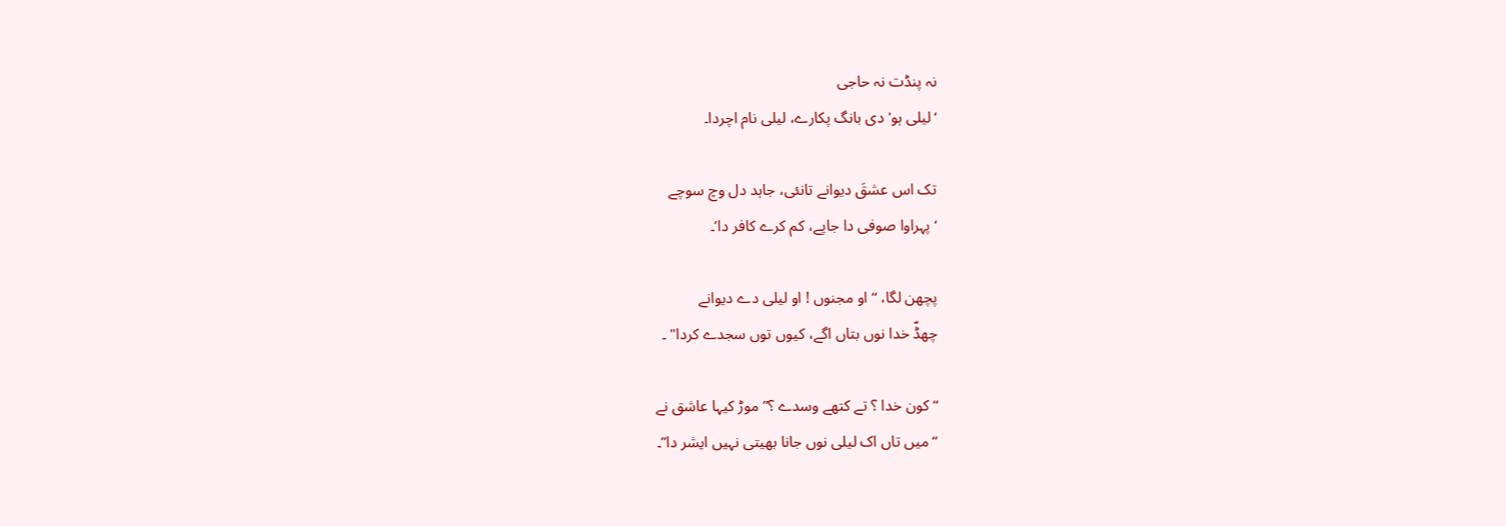نہ پنڈت نہ حاجی
‘لیلی ہو' دی بانگ پکارے، لیلی نام اچردا۔

تک اس عشقَ دیوانے تانئی، جاہد دل وچ سوچے
‘پہراوا صوفی دا جاپے، کم کرے کافر دا’۔

پچھن لگا، “ او مجنوں ! او لیلی دے دیوانے
چھڈّ خدا نوں بتاں اگے، کیوں توں سجدے کردا" ۔

“کون خدا ؟ تے کتھے وسدے ؟” موڑ کیہا عاشق نے
“میں تاں اک لیلی نوں جانا بھیتی نہیں ایشر دا”۔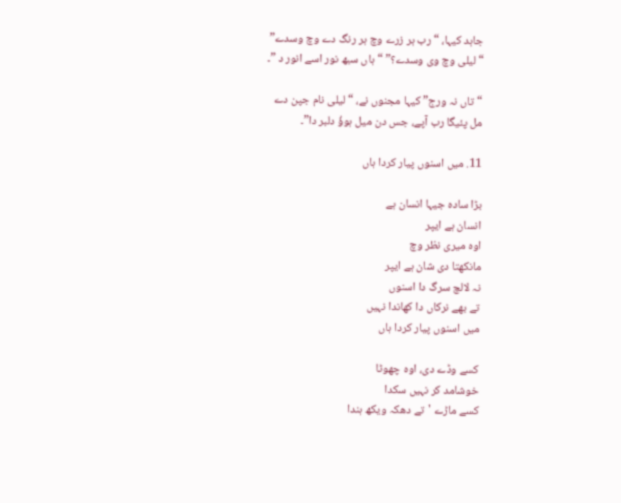جاہد کیہا، “رب ہر زرے وچ ہر رنگ دے وچ وسدے”
“لیلی وچ وی وسدے؟” “ہاں سبھ نور اسے انور د ”۔

“تاں نہ ورج” کیہا مجنوں نے، “لیلی نام جپن دے
مل پئیگا رب آپے، جس دن میل ہوؤُ دلبر دا”۔

11. میں اسنوں پیار کردا ہاں

بڑا سادہ جیہا انسان ہے
انسان ہے ایپر
اوہ میری نظر وچ
مانکھتا دی شان ہے ایپر
نہ لالچ سرگ دا اسنوں
تے بھے نرکاں دا کھاندا نہیں
میں اسنوں پیار کردا ہاں

کسے وڈے دی، اوہ چھوٹا
خوشامد کر نہیں سکدا
کسے ماڑے 'تے دھکہ ویکھ ہندا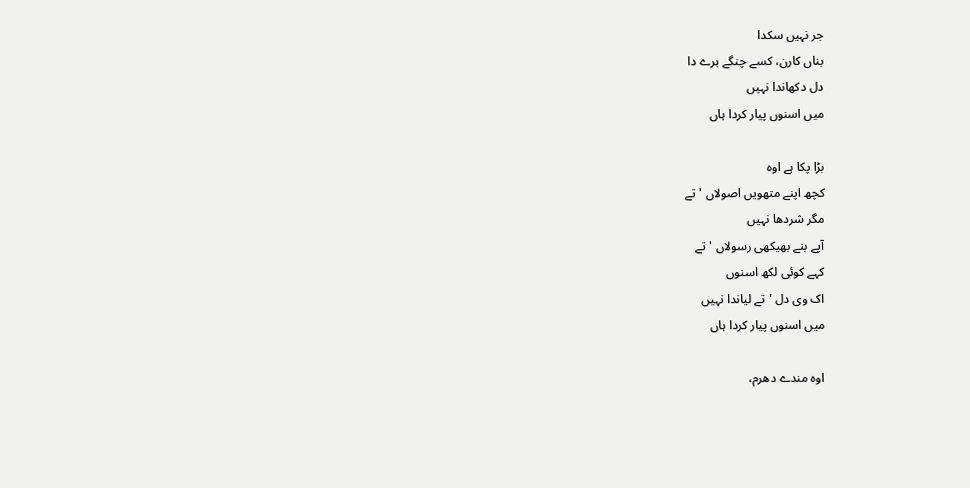جر نہیں سکدا
بناں کارن، کسے چنگے برے دا
دل دکھاندا نہیں
میں اسنوں پیار کردا ہاں

بڑا پکا ہے اوہ
کچھ اپنے متھویں اصولاں 'تے
مگر شردھا نہیں
آپے بنے بھیکھی رسولاں 'تے
کہے کوئی لکھ اسنوں
اک وی دل 'تے لیاندا نہیں
میں اسنوں پیار کردا ہاں

اوہ مندے دھرم،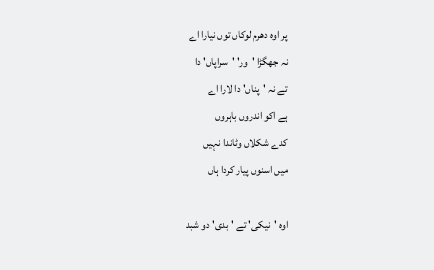پر اوہ دھرم لوکاں توں نیارا اے
نہ جھگڑا 'ور' 'سراپاں' دا
تے نہ 'پناں' دا لارا اے
ہے اکو اندروں باہروں
کدے شکلاں وٹاندا نہیں
میں اسنوں پیار کردا ہاں

اوہ 'نیکی' تے 'بدی' دو شبد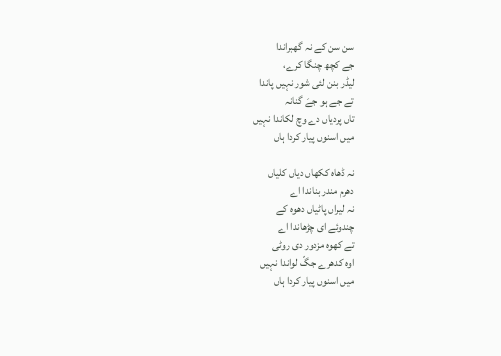سن سن کے نہ گھبراندا
جے کچھ چنگا کرے،
لیڈر بنن لئی شور نہیں پاندا
تے جے ہو جےَ گنانہ
تاں پردیاں دے وچ لکاندا نہیں
میں اسنوں پیار کردا ہاں

نہ ڈھاہ ککھاں دیاں کلیاں
دھرم مندر بناندا اے
نہ لیراں پاٹیاں دھوہ کے
چندوئے ای چڑھاندا اے
تے کھوہ مزدور دی روٹی
اوہ کدھرے جگّ لواندا نہیں
میں اسنوں پیار کردا ہاں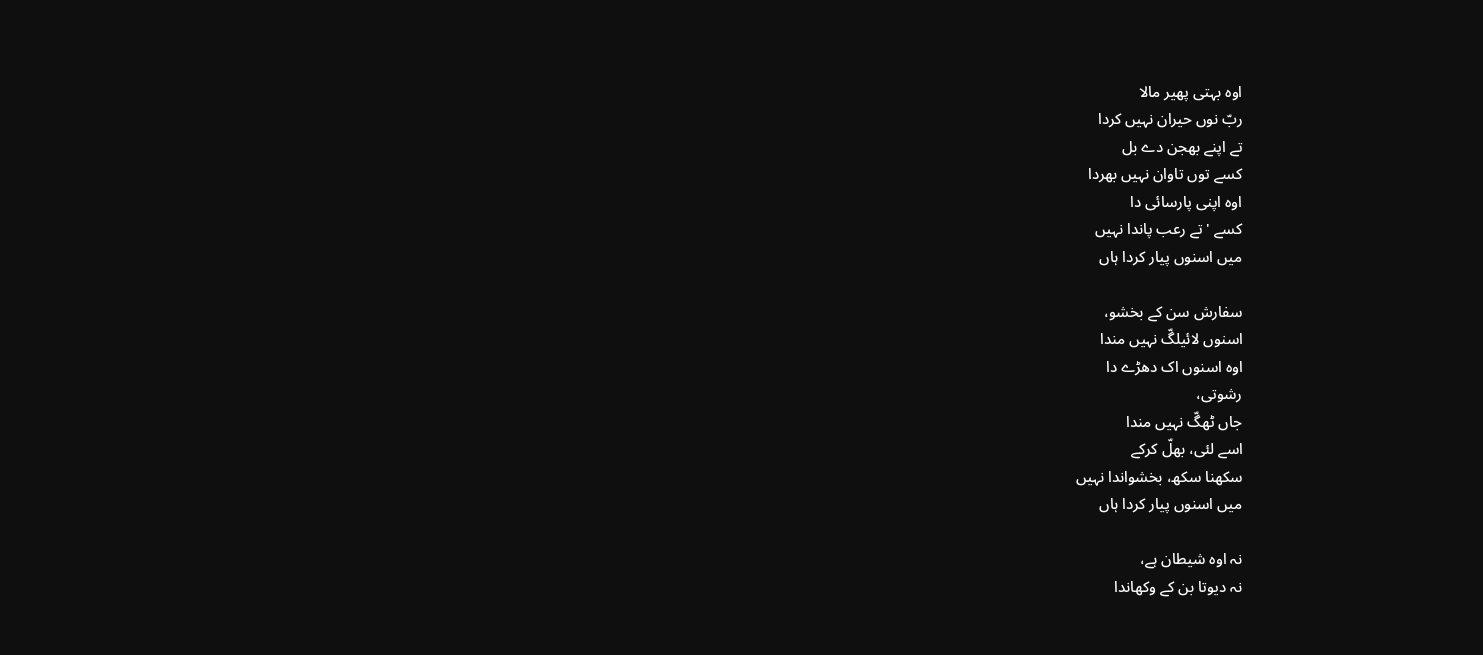اوہ بہتی پھیر مالا
ربّ نوں حیران نہیں کردا
تے اپنے بھجن دے بل
کسے توں تاوان نہیں بھردا
اوہ اپنی پارسائی دا
کسے 'تے رعب پاندا نہیں
میں اسنوں پیار کردا ہاں

سفارش سن کے بخشو،
اسنوں لائیلگّ نہیں مندا
اوہ اسنوں اک دھڑے دا
رشوتی،
جاں ٹھگّ نہیں مندا
اسے لئی، بھلّ کرکے
سکھنا سکھ، بخشواندا نہیں
میں اسنوں پیار کردا ہاں

نہ اوہ شیطان ہے،
نہ دیوتا بن کے وکھاندا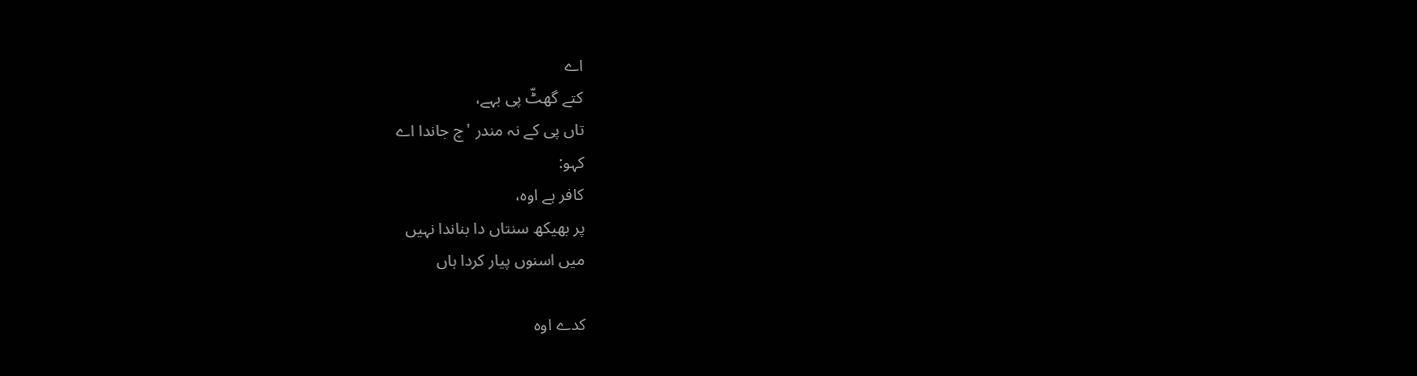اے
کتے گھٹّ پی بہے،
تاں پی کے نہ مندر 'چ جاندا اے
کہو:
کافر ہے اوہ،
پر بھیکھ سنتاں دا بناندا نہیں
میں اسنوں پیار کردا ہاں

کدے اوہ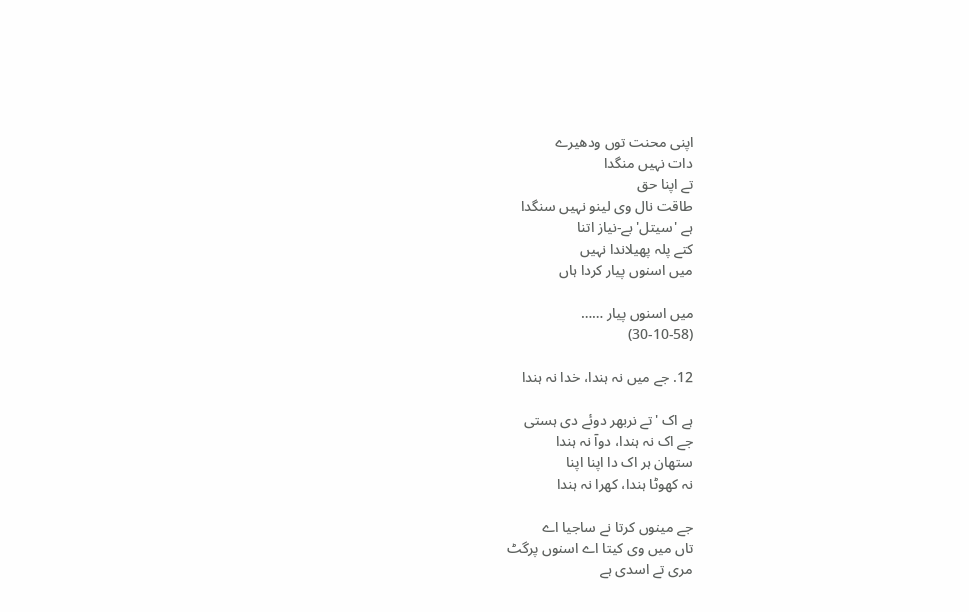اپنی محنت توں ودھیرے
دات نہیں منگدا
تے اپنا حق
طاقت نال وی لینو نہیں سنگدا
ہے 'سیتل' بے-نیاز اتنا
کتے پلہ پھیلاندا نہیں
میں اسنوں پیار کردا ہاں

میں اسنوں پیار ……
(30-10-58)

12. جے میں نہ ہندا، خدا نہ ہندا

ہے اک 'تے نربھر دوئے دی ہستی
جے اک نہ ہندا، دوآ نہ ہندا
ستھان ہر اک دا اپنا اپنا
نہ کھوٹا ہندا، کھرا نہ ہندا

جے مینوں کرتا نے ساجیا اے
تاں میں وی کیتا اے اسنوں پرگٹ
مری تے اسدی ہے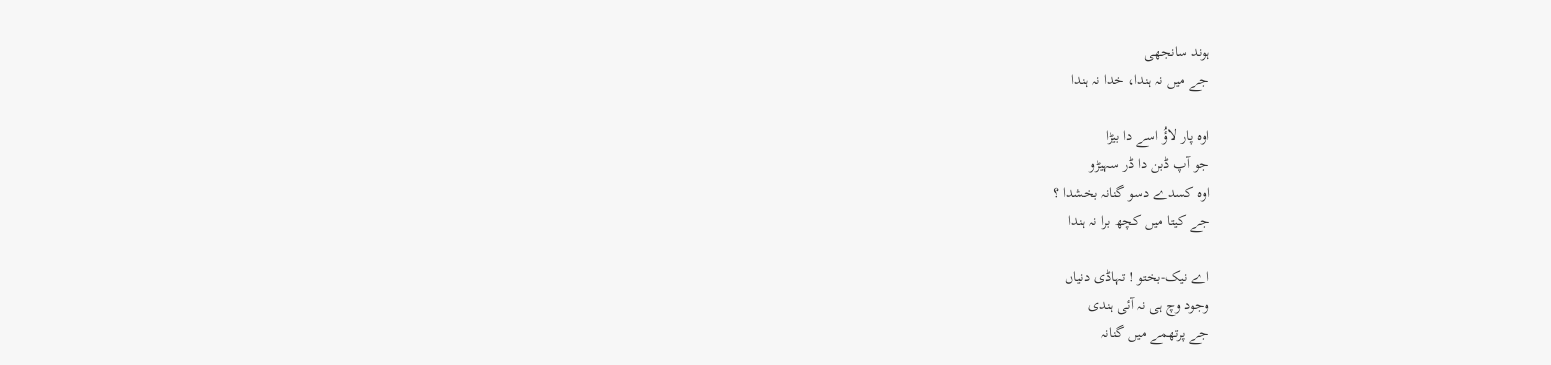ہوند سانجھی
جے میں نہ ہندا، خدا نہ ہندا

اوہ پار لاؤُ اسے دا بیڑا
جو آپ ڈبن دا ڈر سہیڑو
اوہ کسدے دسو گنانہ بخشدا ؟
جے کیتا میں کچھ برا نہ ہندا

اے نیک-بختو ! تہاڈی دنیاں
وجود وچ ہی نہ آئی ہندی
جے پرتھمے میں گنانہ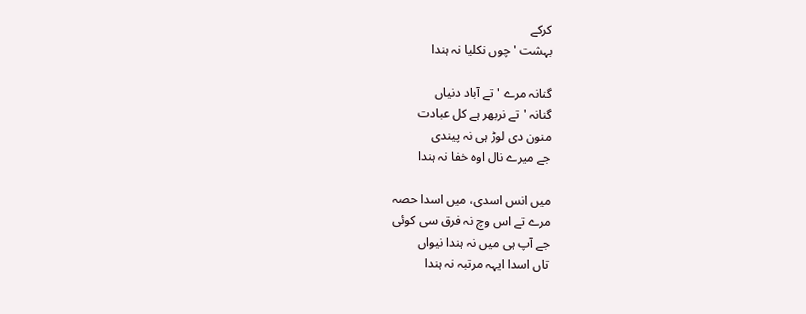کرکے
بہشت 'چوں نکلیا نہ ہندا

گنانہ مرے 'تے آباد دنیاں
گنانہ 'تے نربھر ہے کل عبادت
منون دی لوڑ ہی نہ پیندی
جے میرے نال اوہ خفا نہ ہندا

میں انس اسدی، میں اسدا حصہ
مرے تے اس وچ نہ فرق سی کوئی
جے آپ ہی میں نہ ہندا نیواں
تاں اسدا ایہہ مرتبہ نہ ہندا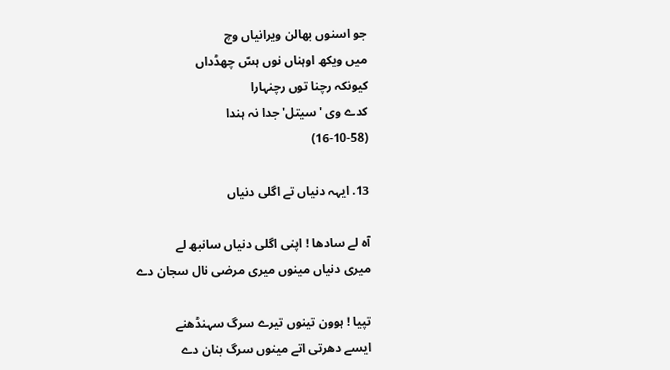جو اسنوں بھالن ویرانیاں وچ
میں ویکھ اوہناں نوں ہسّ چھڈداں
کیونکہ رچنا توں رچنہارا
کدے وی 'سیتل' جدا نہ ہندا
(16-10-58)

13. ایہہ دنیاں تے اگلی دنیاں

آہ لے سادھا ! اپنی اگلی دنیاں سانبھ لے
میری دنیاں مینوں میری مرضی نال سجان دے

تپیا ! ہوون تینوں تیرے سرگ سہنڈھنے
ایسے دھرتی اتے مینوں سرگ بنان دے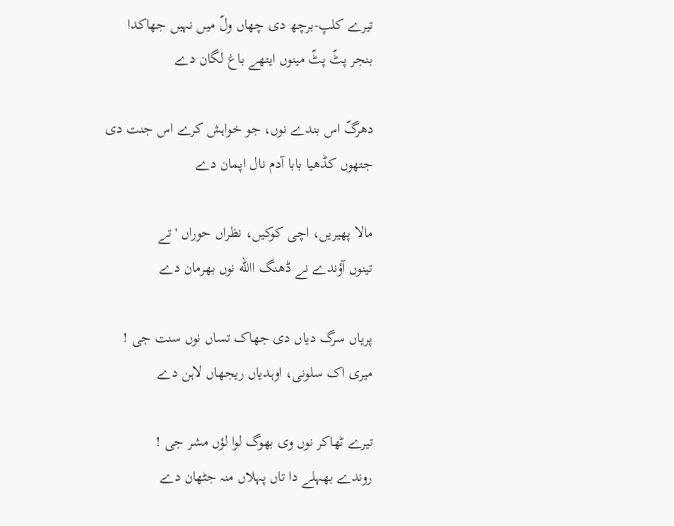تیرے کلپ-برچھ دی چھاں ولّ میں نہیں جھاکدا
بنجر پٹّ پٹّ مینوں ایتھے باغ لگان دے

دھرگّ اس بندے نوں، جو خواہش کرے اس جنت دی
جتھوں کڈھیا بابا آدم نال اپمان دے

مالا پھیریں، اچی کوکیں، نظراں حوراں 'تے
تینوں آؤندے نے ڈھنگ االله نوں بھرمان دے

پریاں سرگ دیاں دی جھاک تساں نوں سنت جی !
میری اک سلونی، اوہدیاں ریجھاں لاہن دے

تیرے ٹھاکر نوں وی بھوگ لوا لؤں مشر جی !
روندے بھہلے دا تاں پہلاں منہ جٹھان دے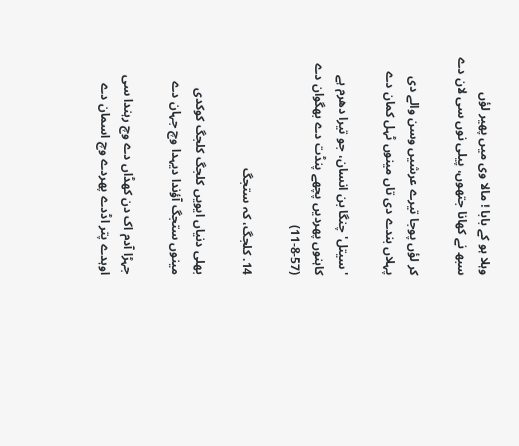وہلا ہو کے بابا ! مالا وی میں پھیر لؤں
سبھ نے کھانا جتھوں، پیلی نوں سی لان دے

کر لؤں پوجا تیرے عرشیں وسن والے دی
پہلاں بندے دی تاں مینوں ٹہل کمان دے

'سیتل' چنگا بن انسان، جو تیرا دھرم ہے
کاہنوں پھردیں پچھے پنڈت دے بھگوان دے
(11-8-57)

14. کلجگ، کہ ستجگ

بھلی دنیاں ایویں کلجگ کلجگ کوکدی
مینوں ستجگ آؤندا دیہدا وچ جہان دے

جہڑا آدم اک دن کھڈاں دے وچ رہندا سی
اوہدے پتر اڈدے پھردے وچ اسمان دے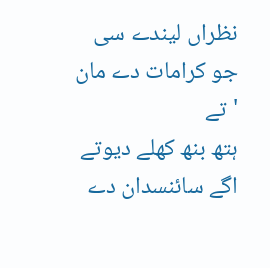نظراں لیندے سی جو کرامات دے مان 'تے
ہتھ بنھ کھلے دیوتے اگے سائنسدان دے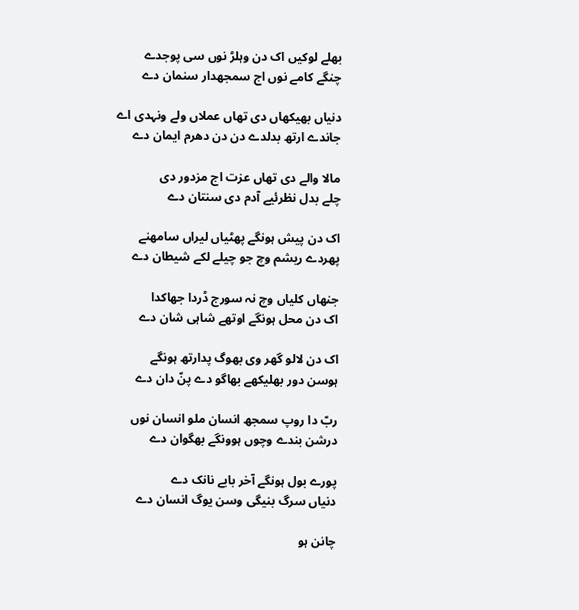بھلے لوکیں اک دن وہلڑ نوں سی پوجدے
چنگے کامے نوں اج سمجھدار سنمان دے

دنیاں بھیکھاں دی تھاں عملاں ولے ونہدی اے
جاندے ارتھ بدلدے دن دن دھرم ایمان دے

مالا والے دی تھاں عزت اج مزدور دی
چلے بدل نظرئیے آدم دی سنتان دے

اک دن پیش ہونگے پھٹیاں لیراں سامھنے
پھردے ریشم وچ جو چیلے لکے شیطان دے

جنھاں کلیاں وچ نہ سورج ڈردا جھاکدا
اک دن محل ہونگے اوتھے شاہی شان دے

اک دن لالو گھر وی بھوگ پدارتھ ہونگے
ہوسن دور بھلیکھے بھاگو دے پنّ دان دے

ربّ دا روپ سمجھ انسان ملو انسان نوں
درشن بندے وچوں ہوونگے بھگوان دے

پورے بول ہونگے آخر بابے نانک دے
دنیاں سرگ بنیگی وسن یوگ انسان دے

چانن ہو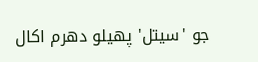جو 'سیتل' پھیلو دھرم اکال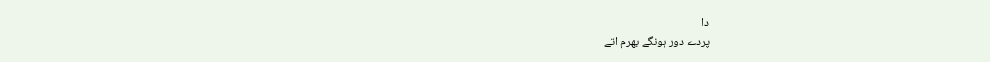دا
پردے دور ہونگے بھرم اتے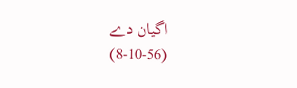اگیان دے
(8-10-56)